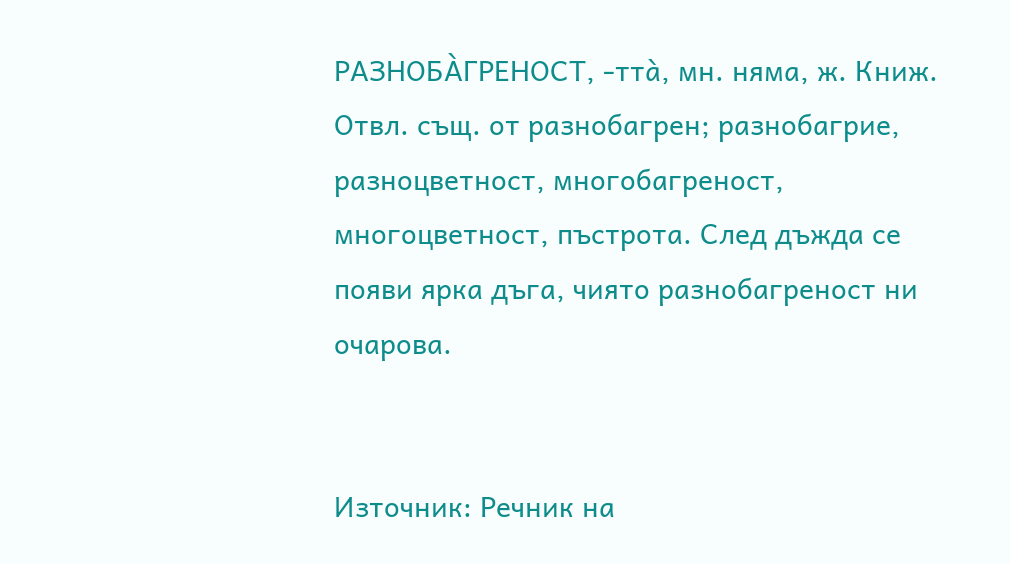РАЗНОБА̀ГРЕНОСТ, -тта̀, мн. няма, ж. Книж. Отвл. същ. от разнобагрен; разнобагрие, разноцветност, многобагреност, многоцветност, пъстрота. След дъжда се появи ярка дъга, чиято разнобагреност ни очарова.


Източник: Речник на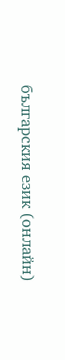българския език (онлайн)